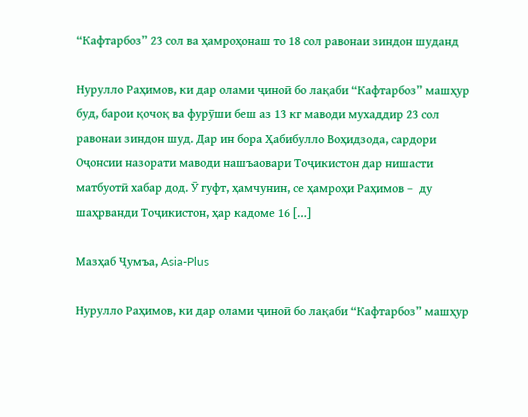“Кафтарбоз” 23 сол ва ҳамроҳонаш то 18 сол равонаи зиндон шуданд

Нурулло Раҳимов, ки дар олами ҷиноӣ бо лақаби “Кафтарбоз” машҳур буд, барои қочоқ ва фурӯши беш аз 13 кг маводи мухаддир 23 сол равонаи зиндон шуд. Дар ин бора Ҳабибулло Воҳидзода, сардори Оҷонсии назорати маводи нашъаовари Тоҷикистон дар нишасти матбуотӣ хабар дод. Ӯ гуфт, ҳамчунин, се ҳамроҳи Раҳимов –  ду шаҳрванди Тоҷикистон, ҳар кадоме 16 […]

Мазҳаб Ҷумъа, Asia-Plus

Нурулло Раҳимов, ки дар олами ҷиноӣ бо лақаби “Кафтарбоз” машҳур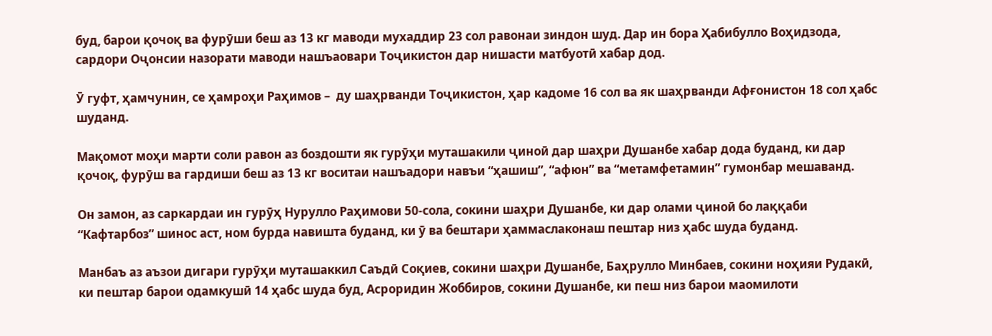буд, барои қочоқ ва фурӯши беш аз 13 кг маводи мухаддир 23 сол равонаи зиндон шуд. Дар ин бора Ҳабибулло Воҳидзода, сардори Оҷонсии назорати маводи нашъаовари Тоҷикистон дар нишасти матбуотӣ хабар дод.

Ӯ гуфт, ҳамчунин, се ҳамроҳи Раҳимов –  ду шаҳрванди Тоҷикистон, ҳар кадоме 16 сол ва як шаҳрванди Афғонистон 18 сол ҳабс шуданд.

Мақомот моҳи марти соли равон аз боздошти як гурӯҳи муташакили ҷиноӣ дар шаҳри Душанбе хабар дода буданд, ки дар қочоқ, фурӯш ва гардиши беш аз 13 кг воситаи нашъадори навъи “ҳашиш”, “афюн” ва “метамфетамин” гумонбар мешаванд.

Он замон, аз саркардаи ин гурӯҳ Нурулло Раҳимови 50-сола, сокини шаҳри Душанбе, ки дар олами ҷиноӣ бо лаққаби “Кафтарбоз” шинос аст, ном бурда навишта буданд, ки ӯ ва бештари ҳаммаслаконаш пештар низ ҳабс шуда буданд.

Манбаъ аз аъзои дигари гурӯҳи муташаккил Саъдӣ Соқиев, сокини шаҳри Душанбе, Баҳрулло Минбаев, сокини ноҳияи Рудакӣ, ки пештар барои одамкушӣ 14 ҳабс шуда буд, Асроридин Жоббиров, сокини Душанбе, ки пеш низ барои маомилоти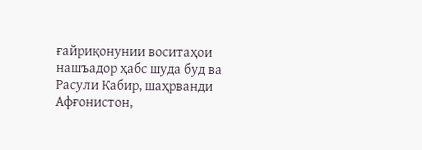ғайриқонунии воситаҳои нашъадор ҳабс шуда буд ва Расули Кабир, шаҳрванди Афғонистон,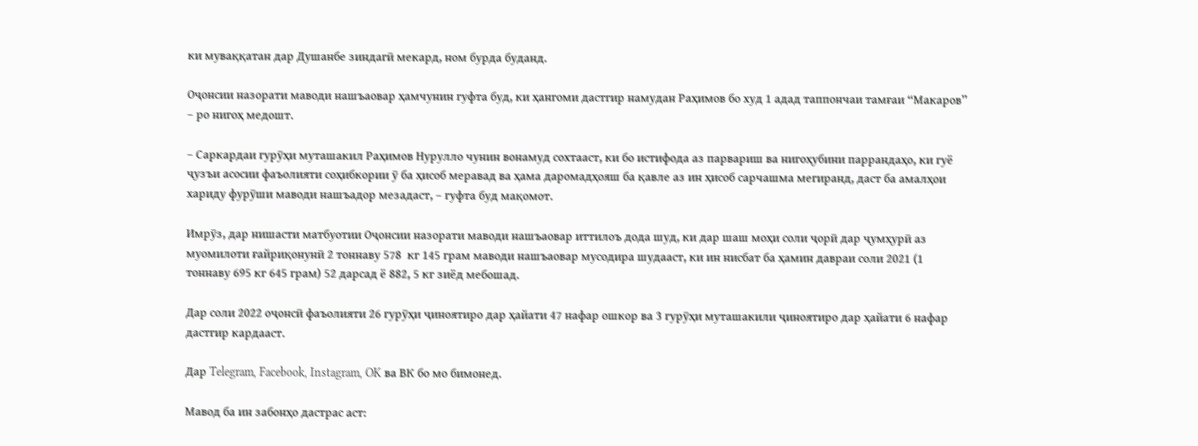ки муваққатан дар Душанбе зиндагӣ мекард, ном бурда буданд.

Оҷонсии назорати маводи нашъаовар ҳамчунин гуфта буд, ки ҳангоми дастгир намудан Раҳимов бо худ 1 адад таппончаи тамғаи “Макаров” – ро нигоҳ медошт.

– Саркардаи гурӯҳи муташакил Раҳимов Нурулло чунин вонамуд сохтааст, ки бо истифода аз парвариш ва нигоҳубини паррандаҳо, ки гуё ҷузъи асосии фаъолияти соҳибкории ӯ ба ҳисоб меравад ва ҳама даромадҳояш ба қавле аз ин ҳисоб сарчашма мегиранд, даст ба амалҳои хариду фурӯши маводи нашъадор мезадаст, – гуфта буд мақомот.

Имрӯз, дар нишасти матбуотии Оҷонсии назорати маводи нашъаовар иттилоъ дода шуд, ки дар шаш моҳи соли ҷорӣ дар ҷумҳурӣ аз муомилоти ғайриқонунӣ 2 тоннаву 578  кг 145 грам маводи нашъаовар мусодира шудааст, ки ин нисбат ба ҳамин давраи соли 2021 (1 тоннаву 695 кг 645 грам) 52 дарсад ё 882, 5 кг зиёд мебошад.

Дар соли 2022 оҷонсӣ фаъолияти 26 гурӯҳи ҷиноятиро дар ҳайати 47 нафар ошкор ва 3 гурӯҳи муташакили ҷиноятиро дар ҳайати 6 нафар дастгир кардааст.

Дар Telegram, Facebook, Instagram, OK ва ВК бо мо бимонед.

Мавод ба ин забонҳо дастрас аст: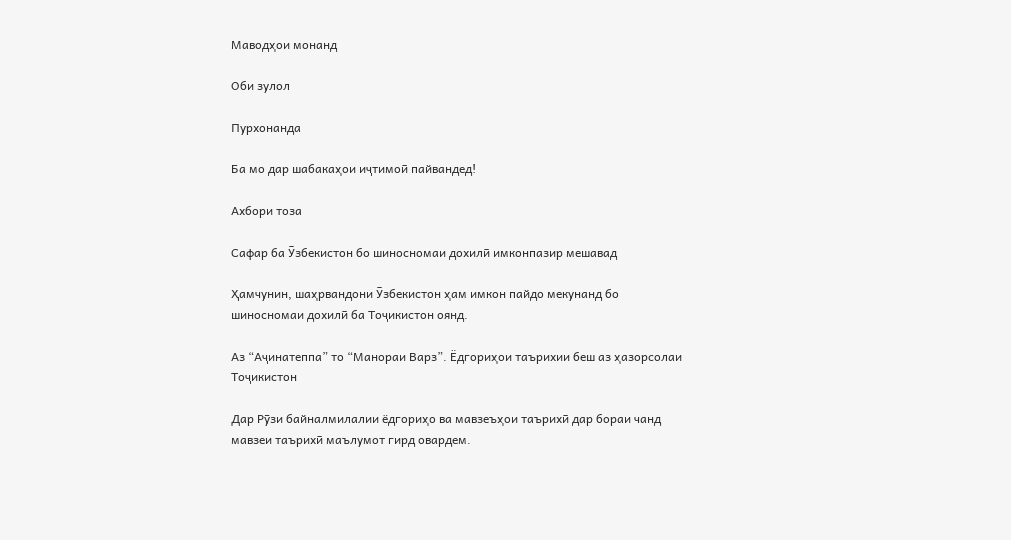Маводҳои монанд

Оби зулол

Пурхонанда

Ба мо дар шабакаҳои иҷтимоӣ пайвандед!

Ахбори тоза

Сафар ба Ӯзбекистон бо шиносномаи дохилӣ имконпазир мешавад

Ҳамчунин, шаҳрвандони Ӯзбекистон ҳам имкон пайдо мекунанд бо шиносномаи дохилӣ ба Тоҷикистон оянд.

Аз “Аҷинатеппа” то “Манораи Варз”. Ёдгориҳои таърихии беш аз ҳазорсолаи Тоҷикистон

Дар Рӯзи байналмилалии ёдгориҳо ва мавзеъҳои таърихӣ дар бораи чанд мавзеи таърихӣ маълумот гирд овардем.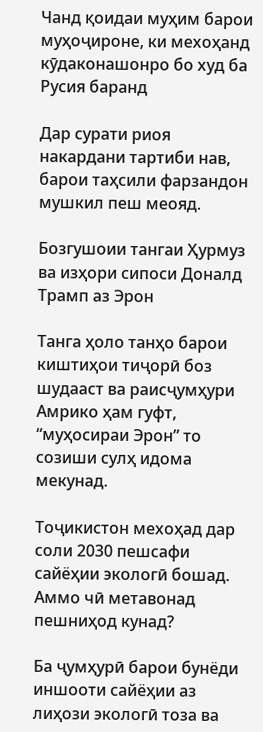Чанд қоидаи муҳим барои муҳоҷироне, ки мехоҳанд кӯдаконашонро бо худ ба Русия баранд

Дар сурати риоя накардани тартиби нав, барои таҳсили фарзандон мушкил пеш меояд.

Бозгушоии тангаи Ҳурмуз ва изҳори сипоси Доналд Трамп аз Эрон

Танга ҳоло танҳо барои киштиҳои тиҷорӣ боз шудааст ва раисҷумҳури Амрико ҳам гуфт, “муҳосираи Эрон” то созиши сулҳ идома мекунад.

Тоҷикистон мехоҳад дар соли 2030 пешсафи сайёҳии экологӣ бошад. Аммо чӣ метавонад пешниҳод кунад?

Ба ҷумҳурӣ барои бунёди иншооти сайёҳии аз лиҳози экологӣ тоза ва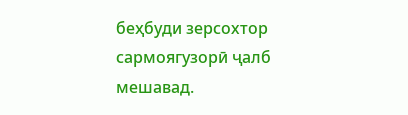беҳбуди зерсохтор сармоягузорӣ ҷалб мешавад.